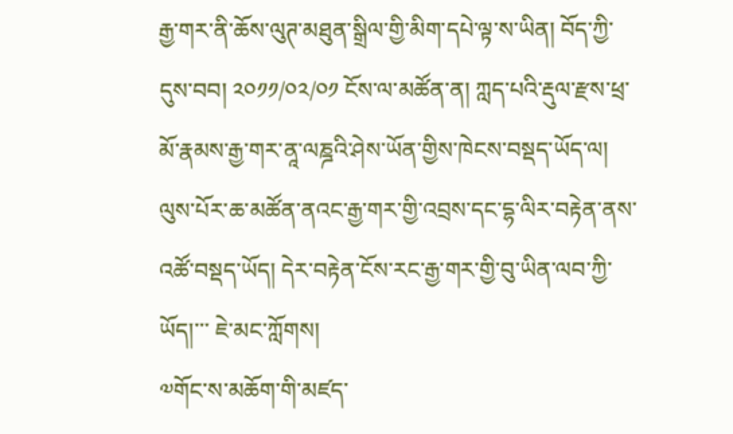རྒྱ་གར་ནི་ཆོས་ལུཊ་མཐུན་སྒྲིལ་གྱི་མིག་དཔེ་ལྟ་ས་ཡིན། བོད་ཀྱི་དུས་བབ། ༢༠༡༡/༠༢/༠༡ ངོས་ལ་མཚོན་ན། ཀླད་པའི་རྡུལ་རྫས་ཕྲ་མོ་རྣམས་རྒྱ་གར་ནཱ་ལཎྜའི་ཤེས་ཡོན་གྱིས་ཁེངས་བསྡད་ཡོད་ལ། ལུས་པོར་ཆ་མཚོན་ནའང་རྒྱ་གར་གྱི་འབྲས་དང་དྷ་ལིར་བརྟེན་ནས་འཚོ་བསྡད་ཡོད། དེར་བརྟེན་ངོས་རང་རྒྱ་གར་གྱི་བུ་ཡིན་ལབ་ཀྱི་ཡོད།་་་ ཇེ་མང་ཀློགས།
༧གོང་ས་མཆོག་གི་མཛད་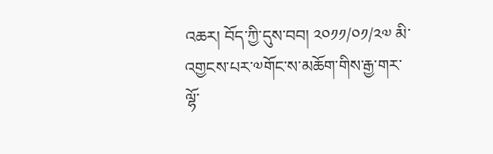འཆར། བོད་ཀྱི་དུས་བབ། ༢༠༡༡/༠༡/༢༧ མི་འགྱངས་པར་༧གོང་ས་མཆོག་གིས་རྒྱ་གར་ལྷོ་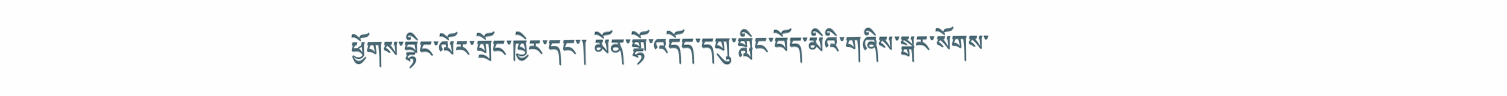ཕྱོགས་བྷིང་ལོར་གྲོང་ཁྱེར་དང་། མོན་གྷོ་འདོད་དགུ་གླིང་བོད་མིའི་གཞིས་སྒར་སོགས་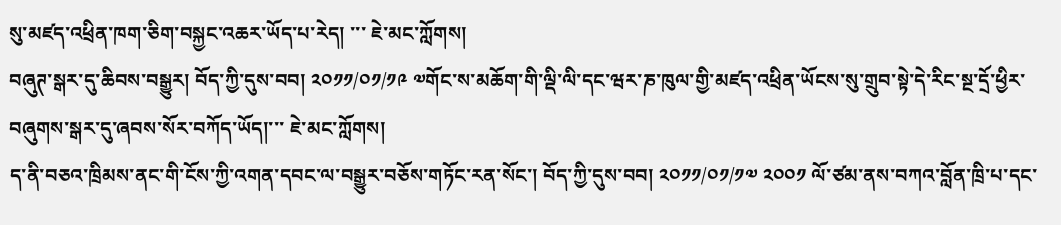སུ་མཛད་འཕྲིན་ཁག་ཅིག་བསྐྱང་འཆར་ཡོད་པ་རེད། ་་་ ཇེ་མང་ཀློགས།
བཞུཊ་སྒར་དུ་ཆིབས་བསྒྱུར། བོད་ཀྱི་དུས་བབ། ༢༠༡༡/༠༡/༡༩ ༧གོང་ས་མཆོག་གི་ལྡི་ལི་དང་ཝར་ཎ་ཁུལ་གྱི་མཛད་འཕྲིན་ཡོངས་སུ་གྲུབ་སྟེ་དེ་རིང་སྔ་དྲོ་ཕྱིར་བཞུགས་སྒར་དུ་ཞབས་སོར་བཀོད་ཡོད།་་་ ཇེ་མང་ཀློགས།
ད་ནི་བཅའ་ཁྲིམས་ནང་གི་ངོས་ཀྱི་འགན་དབང་ལ་བསྒྱུར་བཅོས་གཏོང་རན་སོང་། བོད་ཀྱི་དུས་བབ། ༢༠༡༡/༠༡/༡༧ ༢༠༠༡ ལོ་ཙམ་ནས་བཀའ་བློན་ཁྲི་པ་དང་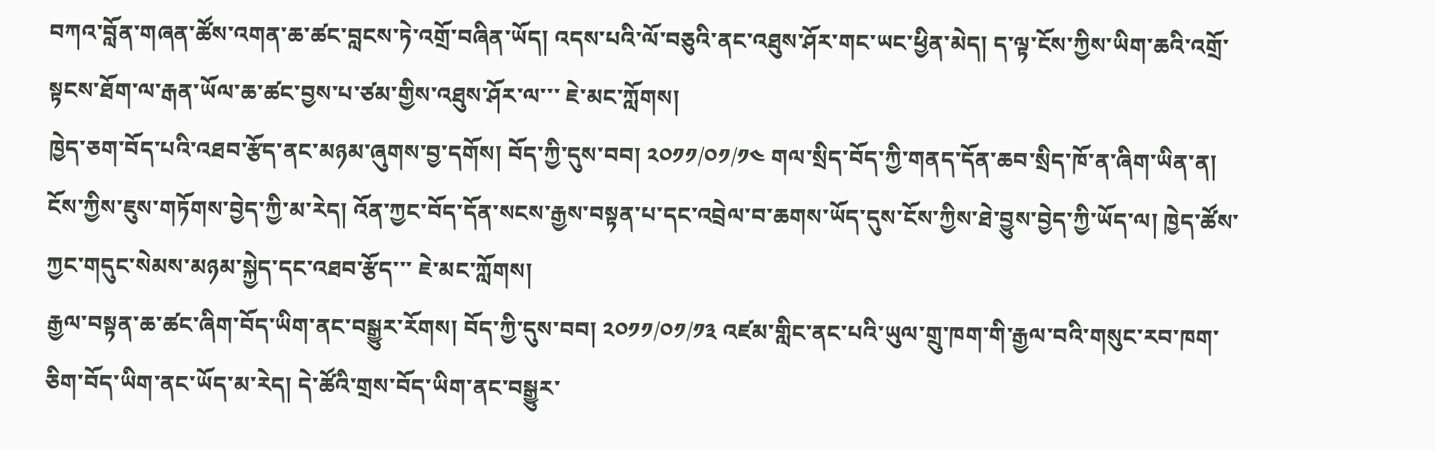བཀའ་བློན་གཞན་ཚོས་འགན་ཆ་ཚང་བླངས་ཏེ་འགྲོ་བཞིན་ཡོད། འདས་པའི་ལོ་བཅུའི་ནང་འཐུས་ཤོར་གང་ཡང་ཕྱིན་མེད། ད་ལྟ་ངོས་ཀྱིས་ཡིག་ཆའི་འགྲོ་སྟངས་ཐོག་ལ་རྒན་ཡོལ་ཆ་ཚང་བྱས་པ་ཙམ་གྱིས་འཐུས་ཤོར་ལ་་་ ཇེ་མང་ཀློགས།
ཁྱེད་ཅག་བོད་པའི་འཐབ་རྩོད་ནང་མཉམ་ཞུགས་བྱ་དགོས། བོད་ཀྱི་དུས་བབ། ༢༠༡༡/༠༡/༡༤ གལ་སྲིད་བོད་ཀྱི་གནད་དོན་ཆབ་སྲིད་ཁོ་ན་ཞིག་ཡིན་ན། ངོས་ཀྱིས་ཇུས་གཏོགས་བྱེད་ཀྱི་མ་རེད། འོན་ཀྱང་བོད་དོན་སངས་རྒྱས་བསྟན་པ་དང་འབྲེལ་བ་ཆགས་ཡོད་དུས་ངོས་ཀྱིས་ཐེ་བྱུས་བྱེད་ཀྱི་ཡོད་ལ། ཁྱེད་ཚོས་ཀྱང་གདུང་སེམས་མཉམ་སྐྱེད་དང་འཐབ་རྩོད་་་ ཇེ་མང་ཀློགས།
རྒྱལ་བསྟན་ཆ་ཚང་ཞིག་བོད་ཡིག་ནང་བསྒྱུར་རོགས། བོད་ཀྱི་དུས་བབ། ༢༠༡༡/༠༡/༡༣ འཛམ་གླིང་ནང་པའི་ཡུལ་གྲུ་ཁག་གི་རྒྱལ་བའི་གསུང་རབ་ཁག་ཅིག་བོད་ཡིག་ནང་ཡོད་མ་རེད། དེ་ཚོའི་གྲས་བོད་ཡིག་ནང་བསྒྱུར་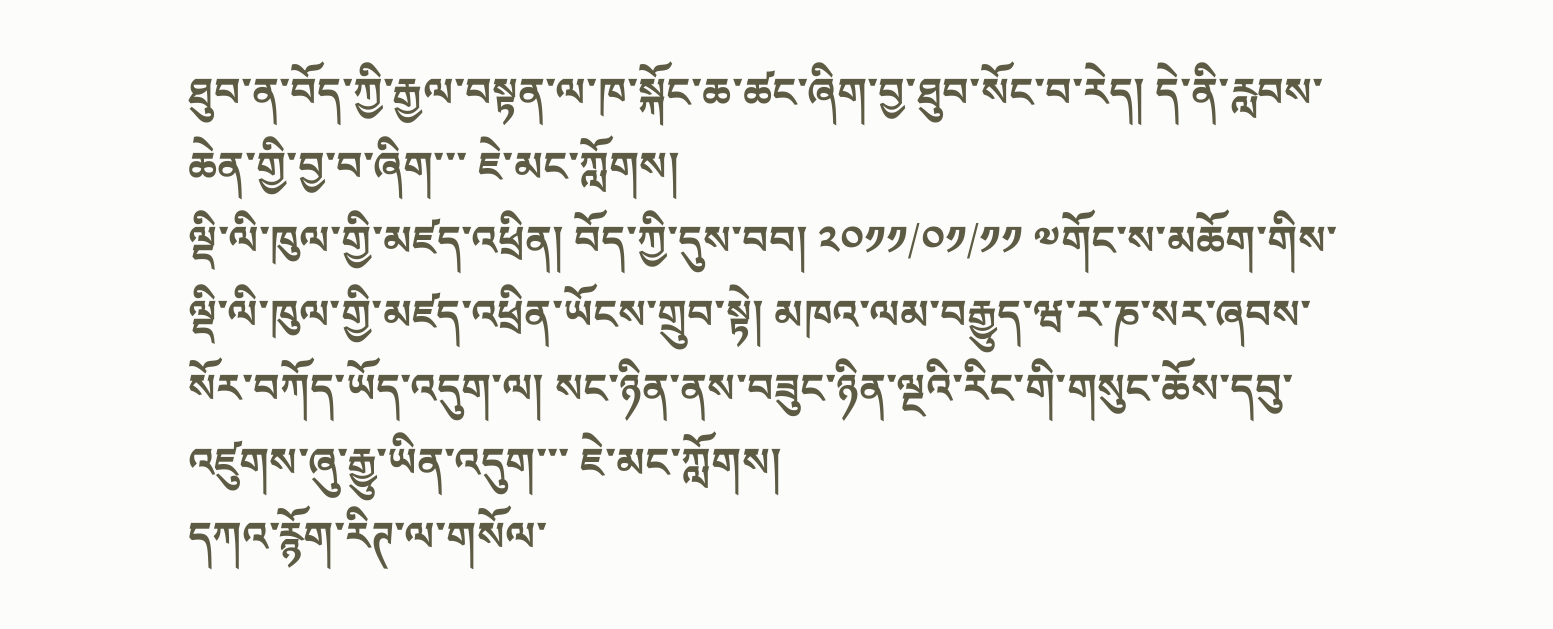ཐུབ་ན་བོད་ཀྱི་རྒྱལ་བསྟན་ལ་ཁ་སྐོང་ཆ་ཚང་ཞིག་བྱ་ཐུབ་སོང་བ་རེད། དེ་ནི་རླབས་ཆེན་གྱི་བྱ་བ་ཞིག་་་ ཇེ་མང་ཀློགས།
ལྡི་ལི་ཁུལ་གྱི་མཛད་འཕྲིན། བོད་ཀྱི་དུས་བབ། ༢༠༡༡/༠༡/༡༡ ༧གོང་ས་མཆོག་གིས་ལྡི་ལི་ཁུལ་གྱི་མཛད་འཕྲིན་ཡོངས་གྲུབ་སྟེ། མཁའ་ལམ་བརྒྱུད་ཝ་ར་ཎ་སར་ཞབས་སོར་བཀོད་ཡོད་འདུག་ལ། སང་ཉིན་ནས་བཟུང་ཉིན་ལྔའི་རིང་གི་གསུང་ཆོས་དབུ་འཛུགས་ཞུ་རྒྱུ་ཡིན་འདུག་་་ ཇེ་མང་ཀློགས།
དཀའ་རྙོག་རིཊ་ལ་གསོལ་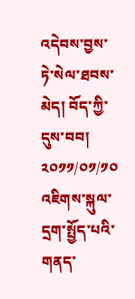འདེབས་བྱས་ཏེ་སེལ་ཐབས་མེད། བོད་ཀྱི་དུས་བབ། ༢༠༡༡/༠༡/༡༠ འཇིགས་སྐུལ་དྲག་སྤྱོད་པའི་གནད་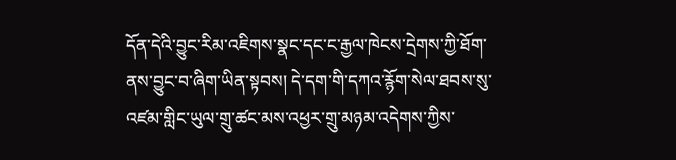དོན་དེའི་བྱུང་རིམ་འཇིགས་སྣང་དང་ང་རྒྱལ་ཁེངས་དྲེགས་ཀྱི་ཐོག་ནས་བྱུང་བ་ཞིག་ཡིན་སྟབས། དེ་དག་གི་དཀའ་རྙོག་སེལ་ཐབས་སུ་འཛམ་གླིང་ཡུལ་གྲུ་ཚང་མས་འཕྱར་གྲུ་མཉམ་འདེགས་ཀྱིས་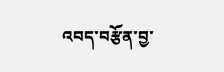འབད་བརྩོན་བྱ་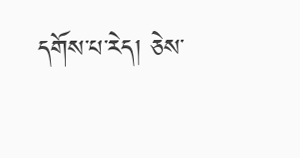དགོས་པ་རེད། ཅེས་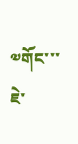༧གོང་་་ ཇེ་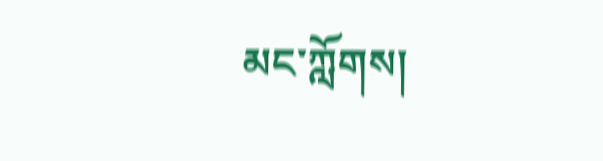མང་ཀློགས།